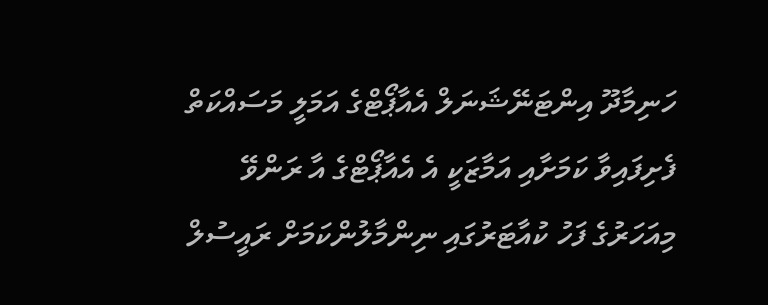ހަނިމާދޫ އިންޓަނޭޝަނަލް އެއާޕޯޓްގެ އަމަލީ މަސައްކަތް ފެށިފައިވާ ކަމަށާއި އަމާޒަކީ އެ އެއާޕޯޓްގެ އާ ރަންވޭ މިއަހަރުގެ ފަހު ކުއާޓަރުގައި ނިންމާލުންކަމަށް ރައީސުލް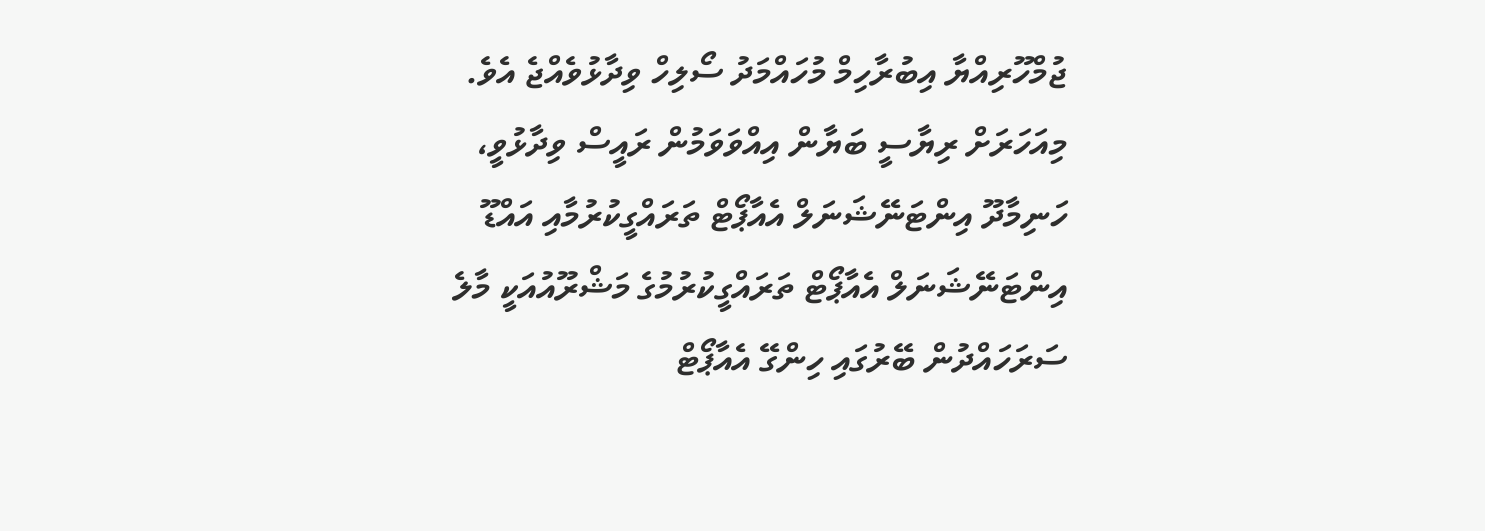ޖުމްހޫރިއްޔާ އިބުރާހިމް މުހައްމަދު ސޯލިހް ވިދާޅުވެއްޖެ އެވެ.
މިއަހަރަށް ރިޔާސީ ބަޔާން އިއްވަވަމުން ރައީސް ވިދާޅުވީ، ހަނިމާދޫ އިންޓަނޭޝަނަލް އެއާޕޯޓް ތަރައްގީކުރުމާއި އައްޑޫ އިންޓަނޭޝަނަލް އެއާޕޯޓް ތަރައްގީކުރުމުގެ މަޝްރޫއުއަކީ މާލެ ސަރަހައްދުން ބޭރުގައި ހިންގޭ އެއާޕޯޓް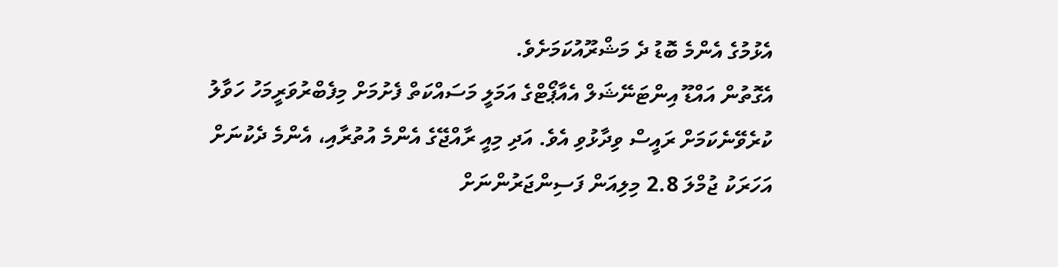އެޅުމުގެ އެންމެ ބޮޑު ދެ މަޝްރޫއުކަމަށެވެ.
އެގޮތުން އައްޑޫ އިންޓަނޭޝަލް އެއާޕޯޓްގެ އަމަލީ މަސައްކަތް ފެށުމަށް މިފެބްރުވަރީމަހު ހަވާލު ކުރެވޭނެކަމަށް ރައީސް ވިދާޅުވި އެވެ. އަދި މިއީ ރާއްޖޭގެ އެންމެ އުތުރާއި، އެންމެ ދެކުނަށް އަހަރަކު ޖުމްލަ 2.8 މިލިއަން ފަސިންޖަރުންނަށް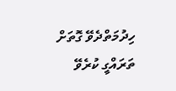ހިދުމަތްދެވޭ ގޮތަށް ތަރައްގީ ކުރެވޭ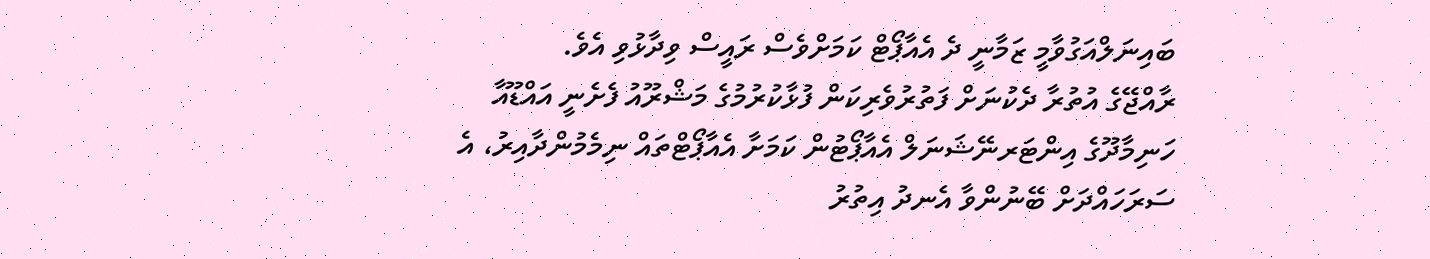ބައިނަލްއަގުވާމީ ޒަމާނީ ދެ އެއާޕޯޓް ކަމަށްވެސް ރައީސް ވިދާޅުވި އެވެ.
ރާއްޖޭގެ އުތުރާ ދެކުނަށް ފަތުރުވެރިކަން ފުޅާކުރުމުގެ މަޝްރޫއު ފެށެނީ އައްޑޫއާ ހަނިމާދޫގެ އިންޓަރނޭޝަނަލް އެއާޕޯޓުން ކަމަށާ އެއާޕޯޓްތައް ނިމެމުންދާއިރު، އެ ސަރަހައްދަށް ބޭނުންވާ އެނދު އިތުރު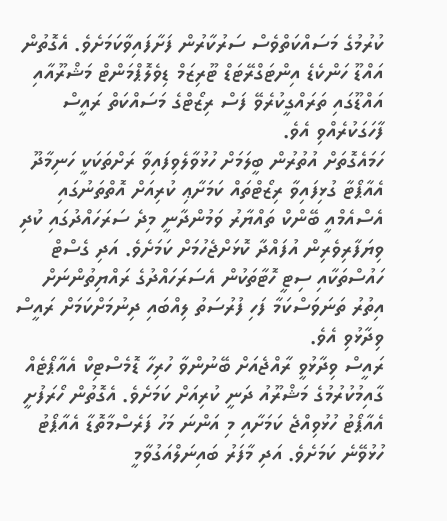ކުރުމުގެ މަސައްކަތްވެސް ސަރުކާރުން ފަށާފައިވާކަމަށެވެ. އެގޮތުން އައްޑޫ ހަންކެޑެ އިންޓަގްރޭޓަޑް ޓޫރިޒަމް ޑިވެލޮޕްމަންޓް މަޝްރޫއާއި އައްޑޫގައި ތަރައްގީކުރެވޭ ފަސް ރިޒޯޓްގެ މަސައްކަތް ރައީސް ފާހަގަކުރެއްވި އެވެ.
ހަމައެގޮތަށް އުތުރުން ބީލަމަށް ހުޅުވާލެވިފައިވާ ރަށްތަކަކީ ހަނިމާދޫ އެއާޕޯޓާ ގުޅިފައިވާ ރިޒޯޓްތައް ކަމަށާޢި ކުރިއަށް އޮތްތަނުގައި އެސްއެމްއީ ބޭންކް ތައްޔާރު ވަމުންދާނީ މިދެ ސަރަހައްދުގައި ކުދި ވިޔަފާރިވެރިން އުފައްދާ ކޮޅަށްޖެހުމަށް ކަމަށެވެ. އަދި ގެސްޓް ހައުސްތަކާއި ސިޓީ ހޮޓާތަކުން އެސަރަހައްދުގެ ރައްޔިތުންނަށް އިތުރު ތަނަވަސްކަމާ ފަހި ފުރުސަތު ލިއްބައި ދިނުމަށްކަމަށް ރައީސް ވިދާޅުވި އެވެ.
ރައީސް ވިދާޅުވީ ރާއްޖެއަށް ބޭނުންވާ ހުރިހާ ޑޮމެސްޓިކް އެއާޕޯޓެއް ގާއިމުކުރުމުގެ މަޝްރޫއު ދަނީ ކުރިއަށް ކަމަށެވެ. އެގޮތުން ހޯރަފުށީ އެއާޕޯޓު ހުޅުވިއްޖެ ކަމަށާއި މި އަންނަ މަހު ފަރެސްމާތޮޑާ އެއާޕޯޓު ހުޅުވޭނެ ކަމަށެވެ. އަދި މާފަރު ބައިނަލްއަގުވާމީ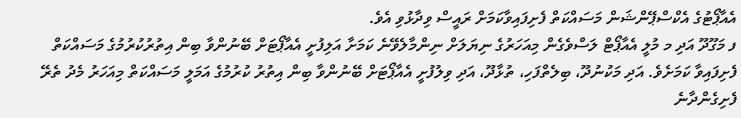އެއާޕޯޓުގެ އެކްސްޕޭންޝަން މަސައްކަތް ފެށިފައިވާކަމަށް ރައީސް ވިދާޅުވި އެވެ.
ފ މަގޫދޫ އަދި މ މުލީ އެއާޕޯޓް ލަސްވެގެން މިއަހަރުގެ ނިޔަލަށް ނިންމާލެވޭނެ ކަމަށާ އަލިފުށީ އެއާޕޯޓަށް ބޭނުންވާ ބިން އިތުރުކުރުމުގެ މަސައްކަތް ފެށިފައިވާ ކަމަށެވެ. އަދި މަކުނުދޫ، ބިލެތްފަހި، ތުޅާދޫ، އަދި ވިލުފުށީ އެއާޕޯޓަށް ބޭނުންވާ ބިން އިތުރު ކުރުމުގެ އަމަލީ މަސައްކަތް މިއަހަރު މެދު ތެރޭ ފެށިގެންދާނެ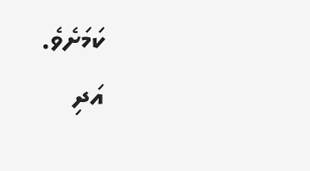ކަމަށެވެ.
އަދި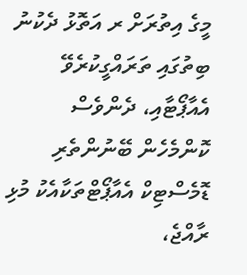މީގެ އިތުރަށް ރ އަތޮޅު ދެކުނު ބިތުގައި ތަރައްގީކުރެވޭ އެއާޕޯޓާއި، ދެންވެސް ކޮންމެހެން ބޭނުންތެރި ޑޮމެސްޓިކް އެއާޕޯޓްތަކާއެކު މުޅި ރާއްޖެ،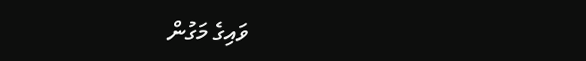ވައިގެ މަގުން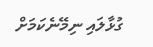ގުޅާލައި ނިމޭނެކަމަށް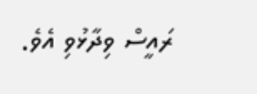ރައީސް ވިދާޅުވި އެވެ.